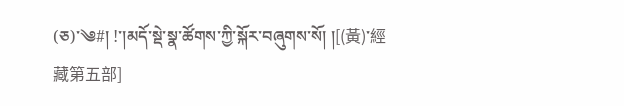(ཅ)་༄#། !་།མདོ་སྡེ་སྣ་ཚོགས་ཀྱི་སྐོར་བཞུགས་སོ། །[(黃)་經藏第五部]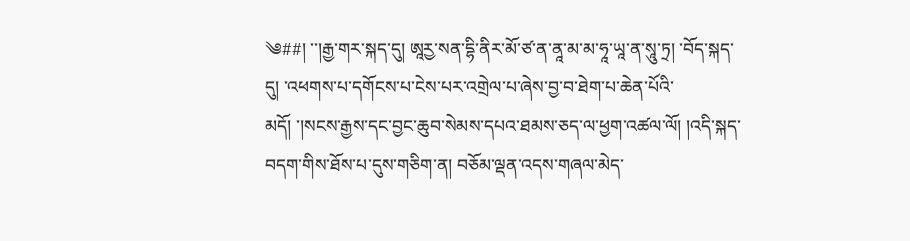༄##། ་་།རྒྱ་གར་སྐད་དུ། ཨཱརྱ་སན་དྷི་ནིར་མོ་ཙ་ན་ནཱ་མ་མ་ཧཱ་ཡཱ་ན་སཱུ་ཏྲ། ་བོད་སྐད་དུ། ་འཕགས་པ་དགོངས་པ་ངེས་པར་འགྲེལ་པ་ཞེས་བྱ་བ་ཐེག་པ་ཆེན་པོའི་མདོ། ་།སངས་རྒྱས་དང་བྱང་ཆུབ་སེམས་དཔའ་ཐམས་ཅད་ལ་ཕྱག་འཚལ་ལོ། །འདི་སྐད་བདག་གིས་ཐོས་པ་དུས་གཅིག་ན། བཅོམ་ལྡན་འདས་གཞལ་མེད་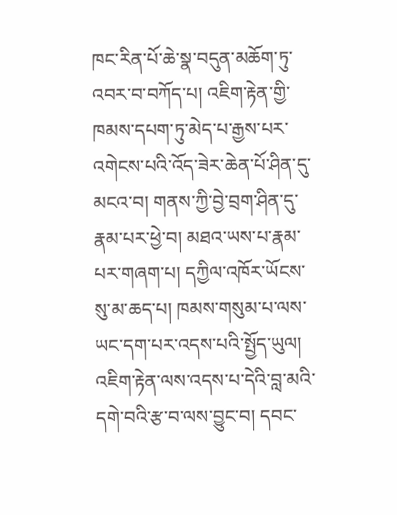ཁང་རིན་པོ་ཆེ་སྣ་བདུན་མཆོག་ཏུ་འབར་བ་བཀོད་པ། འཇིག་རྟེན་གྱི་ཁམས་དཔག་ཏུ་མེད་པ་རྒྱས་པར་འགེངས་པའི་འོད་ཟེར་ཆེན་པོ་ཤིན་དུ་མངའ་བ། གནས་ཀྱི་བྱེ་བྲག་ཤིན་དུ་རྣམ་པར་ཕྱེ་བ། མཐའ་ཡས་པ་རྣམ་པར་གཞག་པ། དཀྱིལ་འཁོར་ཡོངས་སུ་མ་ཆད་པ། ཁམས་གསུམ་པ་ལས་ཡང་དག་པར་འདས་པའི་སྤྱོད་ཡུལ། འཇིག་རྟེན་ལས་འདས་པ་དེའི་བླ་མའི་དགེ་བའི་རྩ་བ་ལས་བྱུང་བ། དབང་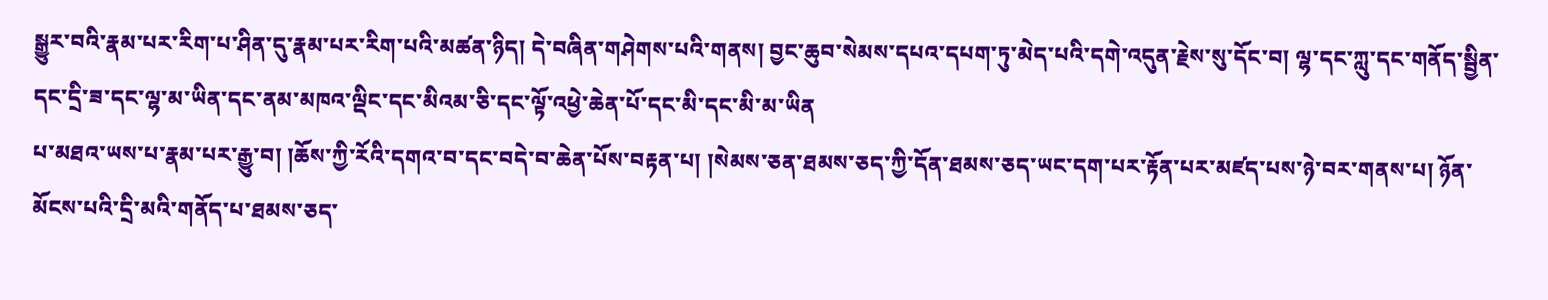སྒྱུར་བའི་རྣམ་པར་རིག་པ་ཤིན་དུ་རྣམ་པར་རིག་པའི་མཚན་ཉིད། དེ་བཞིན་གཤེགས་པའི་གནས། བྱང་ཆུབ་སེམས་དཔའ་དཔག་ཏུ་མེད་པའི་དགེ་འདུན་རྗེས་སུ་དོང་བ། ལྷ་དང་ཀླུ་དང་གནོད་སྦྱིན་དང་དྲི་ཟ་དང་ལྷ་མ་ཡིན་དང་ནམ་མཁའ་ལྡིང་དང་མིའམ་ཅི་དང་ལྟོ་འཕྱེ་ཆེན་པོ་དང་མི་དང་མི་མ་ཡིན
པ་མཐའ་ཡས་པ་རྣམ་པར་རྒྱུ་བ། །ཆོས་ཀྱི་རོའི་དགའ་བ་དང་བདེ་བ་ཆེན་པོས་བརྟན་པ། །སེམས་ཅན་ཐམས་ཅད་ཀྱི་དོན་ཐམས་ཅད་ཡང་དག་པར་རྟོན་པར་མཛད་པས་ཉེ་བར་གནས་པ། ཉོན་མོངས་པའི་དྲི་མའི་གནོད་པ་ཐམས་ཅད་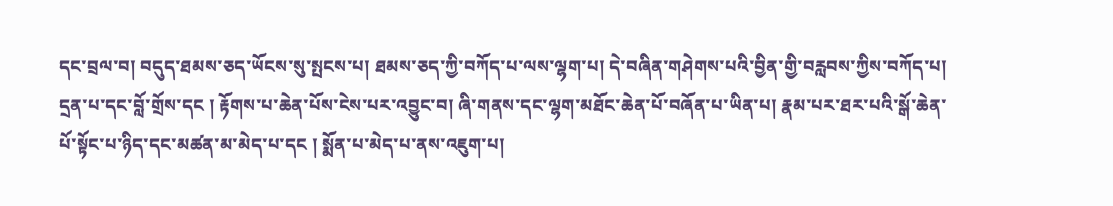དང་བྲལ་བ། བདུད་ཐམས་ཅད་ཡོངས་སུ་སྤངས་པ། ཐམས་ཅད་ཀྱི་བཀོད་པ་ལས་ལྷག་པ། དེ་བཞིན་གཤེགས་པའི་བྱིན་གྱི་བརླབས་ཀྱིས་བཀོད་པ། དྲན་པ་དང་བློ་གྲོས་དང ། རྟོགས་པ་ཆེན་པོས་ངེས་པར་འབྱུང་བ། ཞི་གནས་དང་ལྷག་མཐོང་ཆེན་པོ་བཞོན་པ་ཡིན་པ། རྣམ་པར་ཐར་པའི་སྒོ་ཆེན་པོ་སྟོང་པ་ཉིད་དང་མཚན་མ་མེད་པ་དང ། སྨོན་པ་མེད་པ་ནས་འཇུག་པ།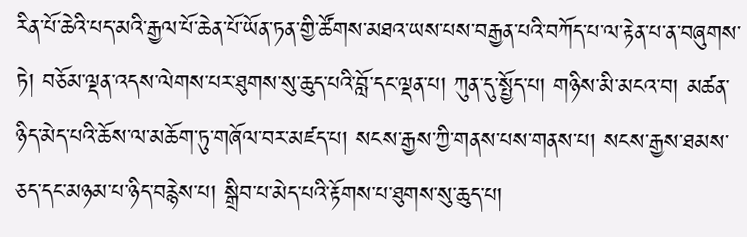རིན་པོ་ཆེའི་པད་མའི་རྒྱལ་པོ་ཆེན་པོ་ཡོན་ཏན་གྱི་ཚོགས་མཐའ་ཡས་པས་བརྒྱན་པའི་བཀོད་པ་ལ་རྟེན་པ་ན་བཞུགས་ཏེ། བཅོམ་ལྡན་འདས་ལེགས་པར་ཐུགས་སུ་ཆུད་པའི་བློ་དང་ལྡན་པ། ཀུན་དུ་སྤྱོད་པ། གཉིས་མི་མངའ་བ། མཚན་ཉིད་མེད་པའི་ཆོས་ལ་མཆོག་ཏུ་གཞོལ་བར་མཛད་པ། སངས་རྒྱས་ཀྱི་གནས་པས་གནས་པ། སངས་རྒྱས་ཐམས་ཅད་དང་མཉམ་པ་ཉིད་བརྙེས་པ། སྒྲིབ་པ་མེད་པའི་རྟོགས་པ་ཐུགས་སུ་ཆུད་པ།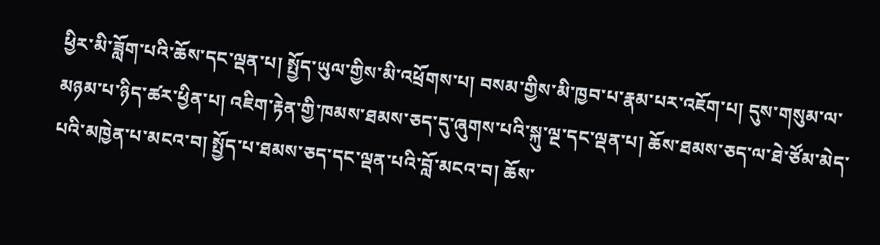ཕྱིར་མི་ཟློག་པའི་ཆོས་དང་ལྡན་པ། སྤྱོད་ཡུལ་གྱིས་མི་འཕྲོགས་པ། བསམ་གྱིས་མི་ཁྱབ་པ་རྣམ་པར་འཇོག་པ། དུས་གསུམ་ལ་མཉམ་པ་ཉིད་ཚར་ཕྱིན་པ། འཇིག་རྟེན་གྱི་ཁམས་ཐམས་ཅད་དུ་ཞུགས་པའི་སྐུ་ལྔ་དང་ལྡན་པ། ཆོས་ཐམས་ཅད་ལ་ཐེ་ཙོམ་མེད་པའི་མཁྱེན་པ་མངའ་བ། སྤྱོད་པ་ཐམས་ཅད་དང་ལྡན་པའི་བློ་མངའ་བ། ཆོས་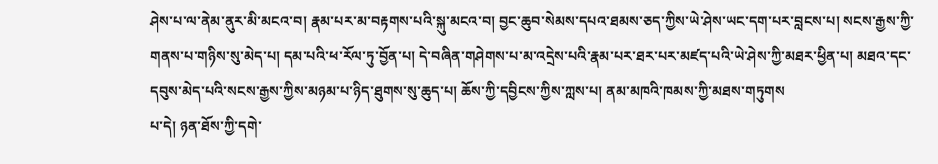ཤེས་པ་ལ་ནེམ་ནུར་མི་མངའ་བ། རྣམ་པར་མ་བརྟགས་པའི་སྐུ་མངའ་བ། བྱང་ཆུབ་སེམས་དཔའ་ཐམས་ཅད་ཀྱིས་ཡེ་ཤེས་ཡང་དག་པར་བླངས་པ། སངས་རྒྱས་ཀྱི་གནས་པ་གཉིས་སུ་མེད་པ། དམ་པའི་ཕ་རོལ་ཏུ་བྱོན་པ། དེ་བཞིན་གཤེགས་པ་མ་འདྲེས་པའི་རྣམ་པར་ཐར་པར་མཛད་པའི་ཡེ་ཤེས་ཀྱི་མཐར་ཕྱིན་པ། མཐའ་དང་དབུས་མེད་པའི་སངས་རྒྱས་ཀྱིས་མཉམ་པ་ཉིད་ཐུགས་སུ་ཆུད་པ། ཆོས་ཀྱི་དབྱིངས་ཀྱིས་ཀླས་པ། ནམ་མཁའི་ཁམས་ཀྱི་མཐས་གཏུགས
པ་དེ། ཉན་ཐོས་ཀྱི་དགེ་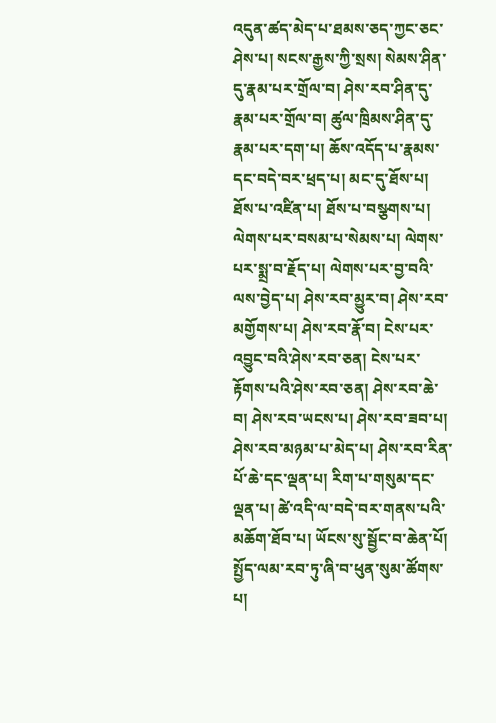འདུན་ཚད་མེད་པ་ཐམས་ཅད་ཀྱང་ཅང་ཤེས་པ། སངས་རྒྱས་ཀྱི་སྲས། སེམས་ཤིན་དུ་རྣམ་པར་གྲོལ་བ། ཤེས་རབ་ཤིན་དུ་རྣམ་པར་གྲོལ་བ། ཚུལ་ཁྲིམས་ཤིན་དུ་རྣམ་པར་དག་པ། ཆོས་འདོད་པ་རྣམས་དང་བདེ་བར་ཕྲད་པ། མང་དུ་ཐོས་པ། ཐོས་པ་འཛིན་པ། ཐོས་པ་བསྩགས་པ། ལེགས་པར་བསམ་པ་སེམས་པ། ལེགས་པར་སྨྲ་བ་རྗོད་པ། ལེགས་པར་བྱ་བའི་ལས་བྱེད་པ། ཤེས་རབ་མྱུར་བ། ཤེས་རབ་མགྱོགས་པ། ཤེས་རབ་རྣོ་བ། ངེས་པར་འབྱུང་བའི་ཤེས་རབ་ཅན། ངེས་པར་རྟོགས་པའི་ཤེས་རབ་ཅན། ཤེས་རབ་ཆེ་བ། ཤེས་རབ་ཡངས་པ། ཤེས་རབ་ཟབ་པ། ཤེས་རབ་མཉམ་པ་མེད་པ། ཤེས་རབ་རིན་པོ་ཆེ་དང་ལྡན་པ། རིག་པ་གསུམ་དང་ལྡན་པ། ཚེ་འདི་ལ་བདེ་བར་གནས་པའི་མཆོག་ཐོབ་པ། ཡོངས་སུ་སྦྱོང་བ་ཆེན་པོ། སྤྱོད་ལམ་རབ་ཏུ་ཞི་བ་ཕུན་སུམ་ཚོགས་པ།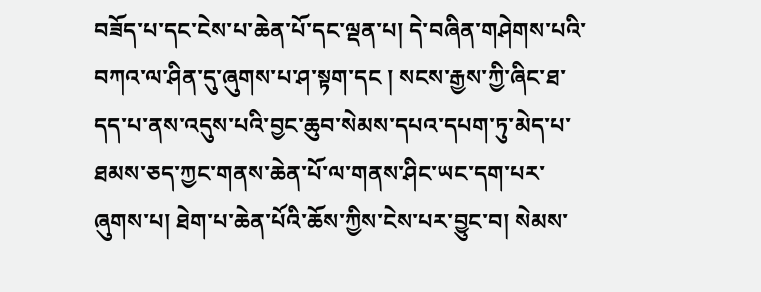བཟོད་པ་དང་ངེས་པ་ཆེན་པོ་དང་ལྡན་པ། དེ་བཞིན་གཤེགས་པའི་བཀའ་ལ་ཤིན་དུ་ཞུགས་པ་ཤ་སྟག་དང ། སངས་རྒྱས་ཀྱི་ཞིང་ཐ་དད་པ་ནས་འདུས་པའི་བྱང་ཆུབ་སེམས་དཔའ་དཔག་ཏུ་མེད་པ་ཐམས་ཅད་ཀྱང་གནས་ཆེན་པོ་ལ་གནས་ཤིང་ཡང་དག་པར་ཞུགས་པ། ཐེག་པ་ཆེན་པོའི་ཆོས་ཀྱིས་ངེས་པར་བྱུང་བ། སེམས་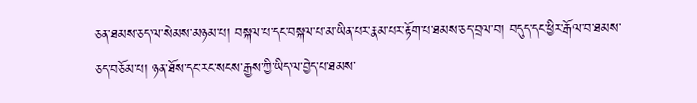ཅན་ཐམས་ཅད་ལ་སེམས་མཉམ་པ། བསྐལ་པ་དང་བསྐལ་པ་མ་ཡིན་པར་རྣམ་པར་རྟོག་པ་ཐམས་ཅད་བྲལ་བ། བདུད་དང་ཕྱིར་རྒོལ་བ་ཐམས་ཅད་བཅོམ་པ། ཉན་ཐོས་དང་རང་སངས་རྒྱས་ཀྱི་ཡིད་ལ་བྱེད་པ་ཐམས་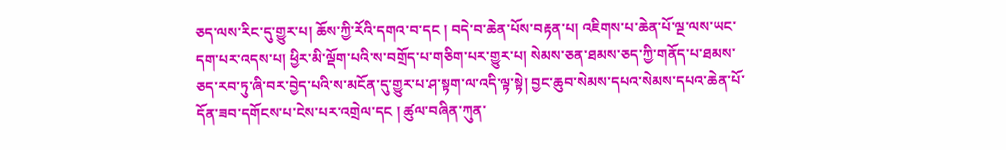ཅད་ལས་རིང་དུ་གྱུར་པ། ཆོས་ཀྱི་རོའི་དགའ་བ་དང ། བདེ་བ་ཆེན་པོས་བརྟན་པ། འཇིགས་པ་ཆེན་པོ་ལྔ་ལས་ཡང་དག་པར་འདས་པ། ཕྱིར་མི་ལྡོག་པའི་ས་བགྲོད་པ་གཅིག་པར་གྱུར་པ། སེམས་ཅན་ཐམས་ཅད་ཀྱི་གནོད་པ་ཐམས་ཅད་རབ་ཏུ་ཞི་བར་བྱེད་པའི་ས་མངོན་དུ་གྱུར་པ་ཤ་སྟག་ལ་འདི་ལྟ་སྟེ། བྱང་ཆུབ་སེམས་དཔའ་སེམས་དཔའ་ཆེན་པོ་དོན་ཟབ་དགོངས་པ་ངེས་པར་འགྲེལ་དང ། ཚུལ་བཞིན་ཀུན་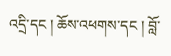འདྲི་དང ། ཆོས་འཕགས་དང ། བློ་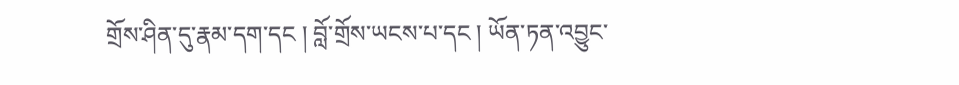གྲོས་ཤིན་དུ་རྣམ་དག་དང ། བློ་གྲོས་ཡངས་པ་དང ། ཡོན་ཏན་འབྱུང་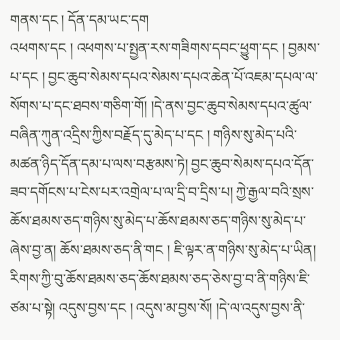གནས་དང ། དོན་དམ་ཡང་དག
འཕགས་དང ། འཕགས་པ་སྤྱན་རས་གཟིགས་དབང་ཕྱུག་དང ། བྱམས་པ་དང ། བྱང་ཆུབ་སེམས་དཔའ་སེམས་དཔའ་ཆེན་པོ་འཇམ་དཔལ་ལ་སོགས་པ་དང་ཐབས་གཅིག་གོ། །དེ་ནས་བྱང་ཆུབ་སེམས་དཔའ་ཚུལ་བཞིན་ཀུན་འདྲིས་ཀྱིས་བརྗོད་དུ་མེད་པ་དང ། གཉིས་སུ་མེད་པའི་མཚན་ཉིད་དོན་དམ་པ་ལས་བརྩམས་ཏེ། བྱང་ཆུབ་སེམས་དཔའ་དོན་ཟབ་དགོངས་པ་ངེས་པར་འགྲེལ་པ་ལ་དྲི་བ་དྲིས་པ། ཀྱེ་རྒྱལ་བའི་སྲས་ཆོས་ཐམས་ཅད་གཉིས་སུ་མེད་པ་ཆོས་ཐམས་ཅད་གཉིས་སུ་མེད་པ་ཞེས་བྱ་ན། ཆོས་ཐམས་ཅད་ནི་གང ། ཇི་ལྟར་ན་གཉིས་སུ་མེད་པ་ཡིན། རིགས་ཀྱི་བུ་ཆོས་ཐམས་ཅད་ཆོས་ཐམས་ཅད་ཅེས་བྱ་བ་ནི་གཉིས་ཇི་ཙམ་པ་སྟེ། འདུས་བྱས་དང ། འདུས་མ་བྱས་སོ། །དེ་ལ་འདུས་བྱས་ནི་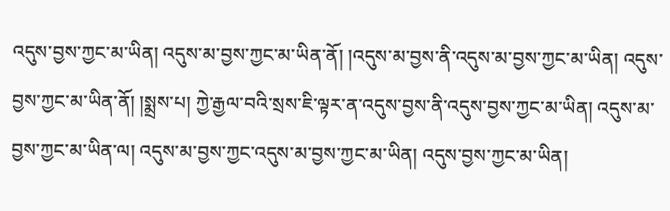འདུས་བྱས་ཀྱང་མ་ཡིན། འདུས་མ་བྱས་ཀྱང་མ་ཡིན་ནོ། །འདུས་མ་བྱས་ནི་འདུས་མ་བྱས་ཀྱང་མ་ཡིན། འདུས་བྱས་ཀྱང་མ་ཡིན་ནོ། །སྨྲས་པ། ཀྱེ་རྒྱལ་བའི་སྲས་ཇི་ལྟར་ན་འདུས་བྱས་ནི་འདུས་བྱས་ཀྱང་མ་ཡིན། འདུས་མ་བྱས་ཀྱང་མ་ཡིན་ལ། འདུས་མ་བྱས་ཀྱང་འདུས་མ་བྱས་ཀྱང་མ་ཡིན། འདུས་བྱས་ཀྱང་མ་ཡིན།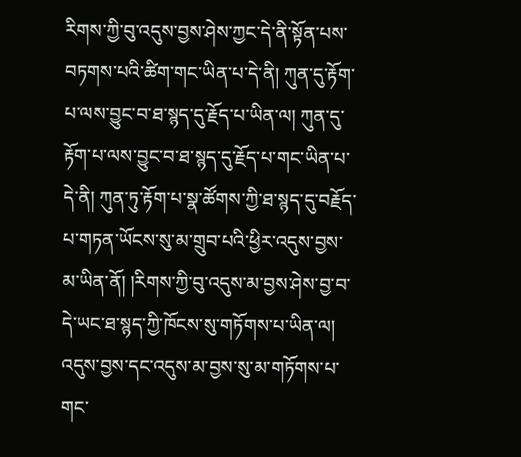རིགས་ཀྱི་བུ་འདུས་བྱས་ཤེས་ཀྱང་དེ་ནི་སྟོན་པས་བཏགས་པའི་ཚིག་གང་ཡིན་པ་དེ་ནི། ཀུན་དུ་རྟོག་པ་ལས་བྱུང་བ་ཐ་སྙད་དུ་རྗོད་པ་ཡིན་ལ། ཀུན་དུ་རྟོག་པ་ལས་བྱུང་བ་ཐ་སྙད་དུ་རྗོད་པ་གང་ཡིན་པ་དེ་ནི། ཀུན་ཏུ་རྟོག་པ་སྣ་ཚོགས་ཀྱི་ཐ་སྙད་དུ་བརྗོད་པ་གཏན་ཡོངས་སུ་མ་གྲུབ་པའི་ཕྱིར་འདུས་བྱས་མ་ཡིན་ནོ། །རིགས་ཀྱི་བུ་འདུས་མ་བྱས་ཤེས་བྱ་བ་དེ་ཡང་ཐ་སྙད་ཀྱི་ཁོངས་སུ་གཏོགས་པ་ཡིན་ལ། འདུས་བྱས་དང་འདུས་མ་བྱས་སུ་མ་གཏོགས་པ་གང་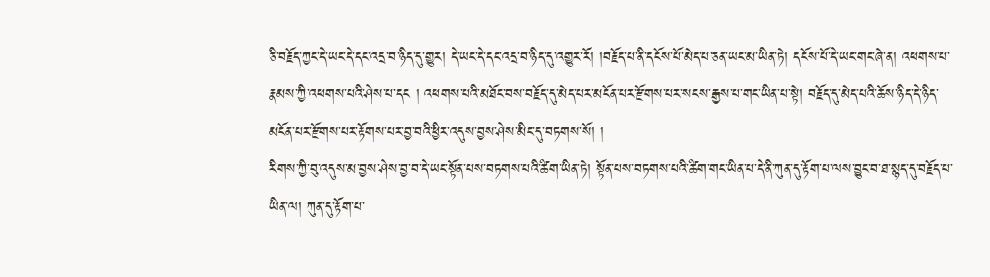ཅི་བརྗོད་ཀྱང་དེ་ཡང་དེ་དང་འདྲ་བ་ཉིད་དུ་གྱུར། དེ་ཡང་དེ་དང་འདྲ་བ་ཉིད་དུ་འགྱུར་རོ། །བརྗོད་པ་ནི་དངོས་པོ་མེད་པ་ཅན་ཡང་མ་ཡིན་ཏེ། དངོས་པོ་དེ་ཡང་གང་ཞེ་ན། འཕགས་པ་རྣམས་ཀྱི་འཕགས་པའི་ཤེས་པ་དང ། འཕགས་པའི་མཐོང་བས་བརྗོད་དུ་མེད་པར་མངོན་པར་རྫོགས་པར་སངས་རྒྱས་པ་གང་ཡིན་པ་སྟེ། བརྗོད་དུ་མེད་པའི་ཆོས་ཉིད་དེ་ཉིད་མངོན་པར་རྫོགས་པར་རྟོགས་པར་བྱ་བའི་ཕྱིར་འདུས་བྱས་ཤེས་མིང་དུ་བཏགས་སོ། །
རིགས་ཀྱི་བུ་འདུས་མ་བྱས་ཤེས་བྱ་བ་དེ་ཡང་སྟོན་པས་བཏགས་པའི་ཚིག་ཡིན་ཏེ། སྟོན་པས་བཏགས་པའི་ཚིག་གང་ཡིན་པ་དེ་ནི་ཀུན་དུ་རྟོག་པ་ལས་བྱུང་བ་ཐ་སྙད་དུ་བརྗོད་པ་ཡིན་ལ། ཀུན་དུ་རྟོག་པ་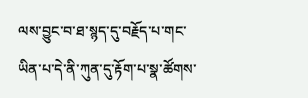ལས་བྱུང་བ་ཐ་སྙད་དུ་བརྗོད་པ་གང་ཡིན་པ་དེ་ནི་ཀུན་དུ་རྟོག་པ་སྣ་ཚོགས་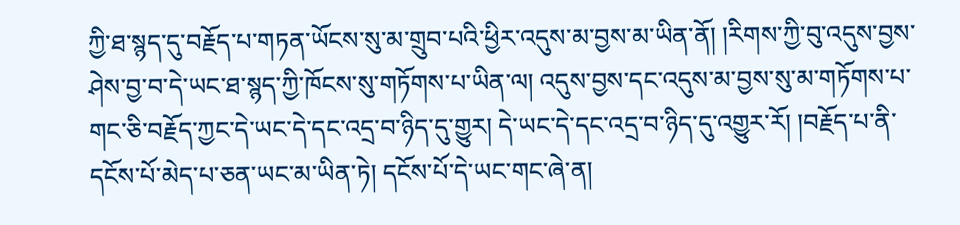ཀྱི་ཐ་སྙད་དུ་བརྗོད་པ་གཏན་ཡོངས་སུ་མ་གྲུབ་པའི་ཕྱིར་འདུས་མ་བྱས་མ་ཡིན་ནོ། །རིགས་ཀྱི་བུ་འདུས་བྱས་ཤེས་བྱ་བ་དེ་ཡང་ཐ་སྙད་ཀྱི་ཁོངས་སུ་གཏོགས་པ་ཡིན་ལ། འདུས་བྱས་དང་འདུས་མ་བྱས་སུ་མ་གཏོགས་པ་གང་ཅི་བརྗོད་ཀྱང་དེ་ཡང་དེ་དང་འདྲ་བ་ཉིད་དུ་གྱུར། དེ་ཡང་དེ་དང་འདྲ་བ་ཉིད་དུ་འགྱུར་རོ། །བརྗོད་པ་ནི་དངོས་པོ་མེད་པ་ཅན་ཡང་མ་ཡིན་ཏེ། དངོས་པོ་དེ་ཡང་གང་ཞེ་ན།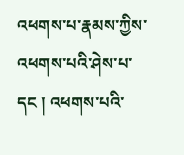འཕགས་པ་རྣམས་ཀྱིས་འཕགས་པའི་ཤེས་པ་དང ། འཕགས་པའི་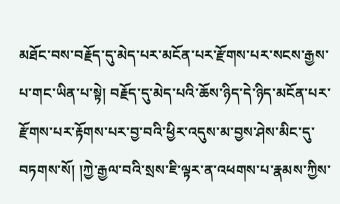མཐོང་བས་བརྗོད་དུ་མེད་པར་མངོན་པར་རྫོགས་པར་སངས་རྒྱས་པ་གང་ཡིན་པ་སྟེ། བརྗོད་དུ་མེད་པའི་ཆོས་ཉིད་དེ་ཉིད་མངོན་པར་རྫོགས་པར་རྟོགས་པར་བྱ་བའི་ཕྱིར་འདུས་མ་བྱས་ཤེས་མིང་དུ་བཏགས་སོ། །ཀྱེ་རྒྱལ་བའི་སྲས་ཇི་ལྟར་ན་འཕགས་པ་རྣམས་ཀྱིས་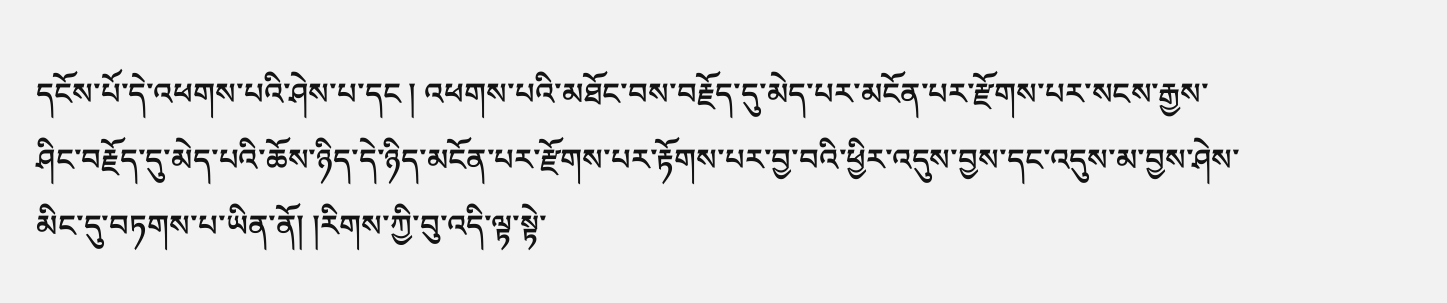དངོས་པོ་དེ་འཕགས་པའི་ཤེས་པ་དང ། འཕགས་པའི་མཐོང་བས་བརྗོད་དུ་མེད་པར་མངོན་པར་རྫོགས་པར་སངས་རྒྱས་ཤིང་བརྗོད་དུ་མེད་པའི་ཆོས་ཉིད་དེ་ཉིད་མངོན་པར་རྫོགས་པར་རྟོགས་པར་བྱ་བའི་ཕྱིར་འདུས་བྱས་དང་འདུས་མ་བྱས་ཤེས་མིང་དུ་བཏགས་པ་ཡིན་ནོ། །རིགས་ཀྱི་བུ་འདི་ལྟ་སྟེ་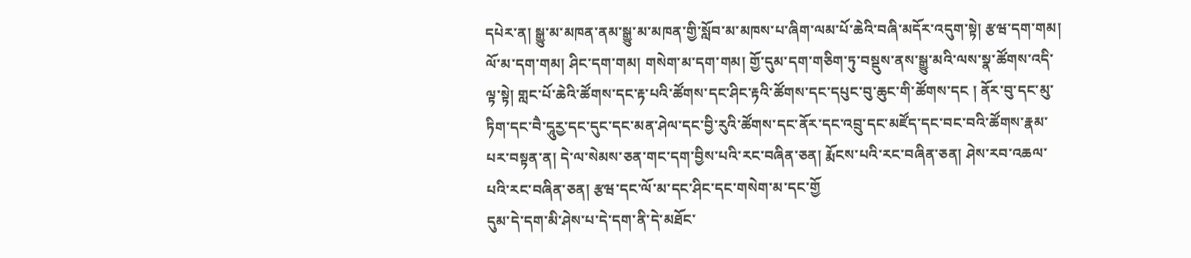དཔེར་ན། སྒྱུ་མ་མཁན་ནམ་སྒྱུ་མ་མཁན་གྱི་སློབ་མ་མཁས་པ་ཞིག་ལམ་པོ་ཆེའི་བཞི་མདོར་འདུག་སྟེ། རྩཝ་དག་གམ། ལོ་མ་དག་གམ། ཤིང་དག་གམ། གསེག་མ་དག་གམ། གྱོ་དུམ་དག་གཅིག་ཏུ་བསྡུས་ནས་སྒྱུ་མའི་ལས་སྣ་ཚོགས་འདི་ལྟ་སྟེ། གླང་པོ་ཆེའི་ཚོགས་དང་རྟ་པའི་ཚོགས་དང་ཤིང་རྟའི་ཚོགས་དང་དཔུང་བུ་ཆུང་གི་ཚོགས་དང ། ནོར་བུ་དང་མུ་ཏིག་དང་བཻ་དཱུརྱ་དང་དུང་དང་མན་ཤེལ་དང་བྱི་རུའི་ཚོགས་དང་ནོར་དང་འབྲུ་དང་མཛོད་དང་བང་བའི་ཚོགས་རྣམ་པར་བསྟན་ན། དེ་ལ་སེམས་ཅན་གང་དག་བྱིས་པའི་རང་བཞིན་ཅན། རྨོངས་པའི་རང་བཞིན་ཅན། ཤེས་རབ་འཆལ་པའི་རང་བཞིན་ཅན། རྩཝ་དང་ལོ་མ་དང་ཤིང་དང་གསེག་མ་དང་གྱོ
དུམ་དེ་དག་མི་ཤེས་པ་དེ་དག་ནི་དེ་མཐོང་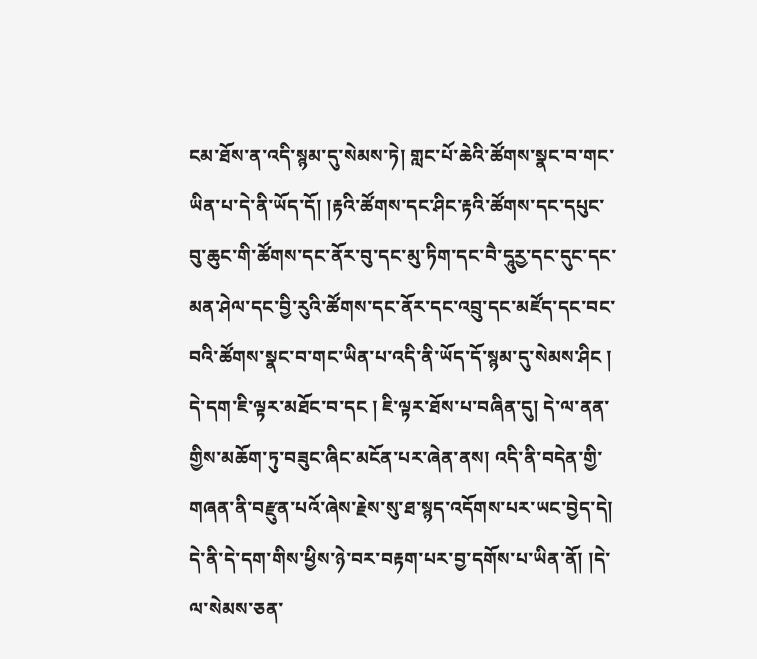ངམ་ཐོས་ན་འདི་སྙམ་དུ་སེམས་ཏེ། གླང་པོ་ཆེའི་ཚོགས་སྣང་བ་གང་ཡིན་པ་དེ་ནི་ཡོད་དོ། །རྟའི་ཚོགས་དང་ཤིང་རྟའི་ཚོགས་དང་དཔུང་བུ་ཆུང་གི་ཚོགས་དང་ནོར་བུ་དང་མུ་ཏིག་དང་བཻ་དཱུརྱ་དང་དུང་དང་མན་ཤེལ་དང་བྱི་རུའི་ཚོགས་དང་ནོར་དང་འབྲུ་དང་མཛོད་དང་བང་བའི་ཚོགས་སྣང་བ་གང་ཡིན་པ་འདི་ནི་ཡོད་དོ་སྙམ་དུ་སེམས་ཤིང ། དེ་དག་ཇི་ལྟར་མཐོང་བ་དང ། ཇི་ལྟར་ཐོས་པ་བཞིན་དུ། དེ་ལ་ནན་གྱིས་མཆོག་ཏུ་བཟུང་ཞིང་མངོན་པར་ཞེན་ནས། འདི་ནི་བདེན་གྱི་གཞན་ནི་བརྫུན་པའོ་ཞེས་རྗེས་སུ་ཐ་སྙད་འདོགས་པར་ཡང་བྱེད་དེ། དེ་ནི་དེ་དག་གིས་ཕྱིས་ཉེ་བར་བརྟག་པར་བྱ་དགོས་པ་ཡིན་ནོ། །དེ་ལ་སེམས་ཅན་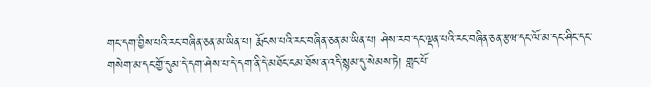གང་དག་བྱིས་པའི་རང་བཞིན་ཅན་མ་ཡིན་པ། རྨོངས་པའི་རང་བཞིན་ཅན་མ་ཡིན་པ། ཤེས་རབ་དང་ལྡན་པའི་རང་བཞིན་ཅན་རྩཝ་དང་ལོ་མ་དང་ཤིང་དང་གསེག་མ་དང་གྱོ་དུམ་དེ་དག་ཤེས་པ་དེ་དག་ནི་དེ་མཐོང་ངམ་ཐོས་ན་འདི་སྙམ་དུ་སེམས་ཏེ། གླང་པོ་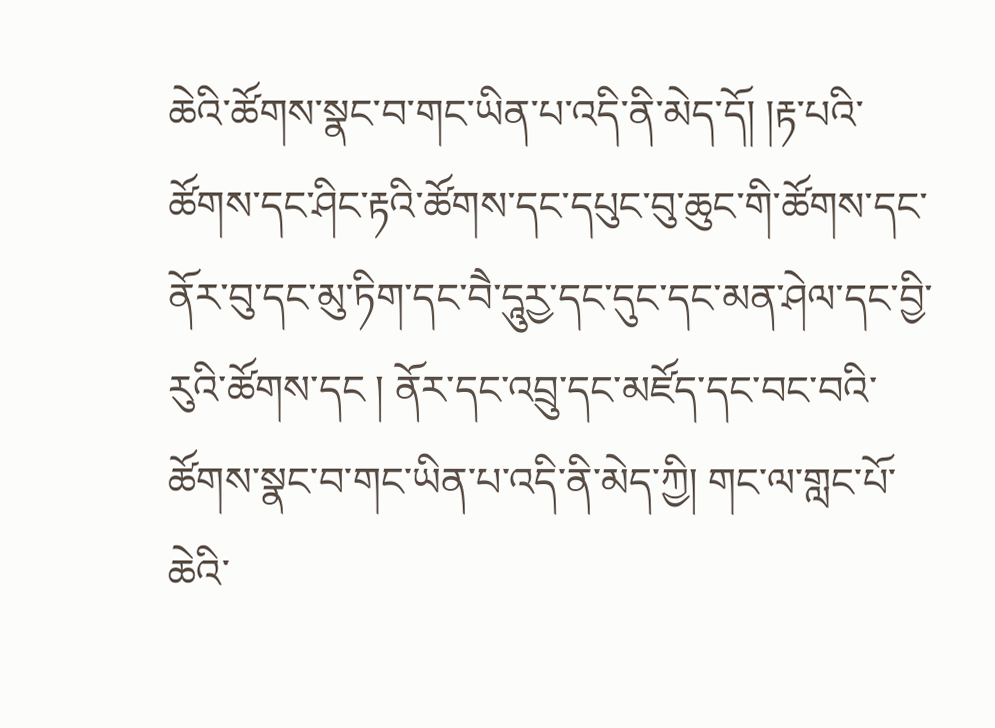ཆེའི་ཚོགས་སྣང་བ་གང་ཡིན་པ་འདི་ནི་མེད་དོ། །རྟ་པའི་ཚོགས་དང་ཤིང་རྟའི་ཚོགས་དང་དཔུང་བུ་ཆུང་གི་ཚོགས་དང་ནོར་བུ་དང་མུ་ཏིག་དང་བཻ་དཱུརྱ་དང་དུང་དང་མན་ཤེལ་དང་བྱི་རུའི་ཚོགས་དང ། ནོར་དང་འབྲུ་དང་མཛོད་དང་བང་བའི་ཚོགས་སྣང་བ་གང་ཡིན་པ་འདི་ནི་མེད་ཀྱི། གང་ལ་གླང་པོ་ཆེའི་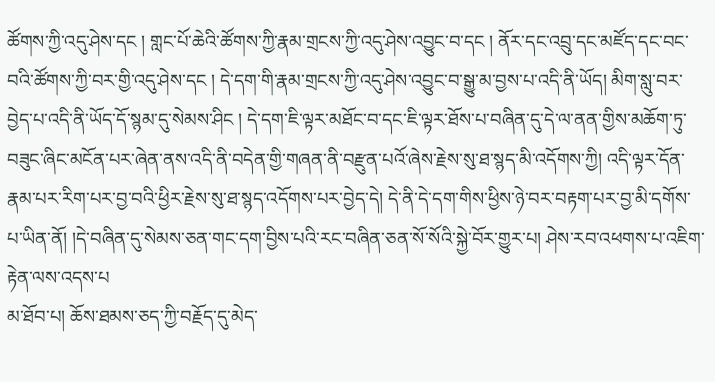ཚོགས་ཀྱི་འདུ་ཤེས་དང ། གླང་པོ་ཆེའི་ཚོགས་ཀྱི་རྣམ་གྲངས་ཀྱི་འདུ་ཤེས་འབྱུང་བ་དང ། ནོར་དང་འབྲུ་དང་མཛོད་དང་བང་བའི་ཚོགས་ཀྱི་བར་གྱི་འདུ་ཤེས་དང ། དེ་དག་གི་རྣམ་གྲངས་ཀྱི་འདུ་ཤེས་འབྱུང་བ་སྒྱུ་མ་བྱས་པ་འདི་ནི་ཡོད། མིག་སླུ་བར་བྱེད་པ་འདི་ནི་ཡོད་དོ་སྙམ་དུ་སེམས་ཤིང ། དེ་དག་ཇི་ལྟར་མཐོང་བ་དང་ཇི་ལྟར་ཐོས་པ་བཞིན་དུ་དེ་ལ་ནན་གྱིས་མཆོག་ཏུ་བཟུང་ཞིང་མངོན་པར་ཞེན་ནས་འདི་ནི་བདེན་གྱི་གཞན་ནི་བརྫུན་པའོ་ཞེས་རྗེས་སུ་ཐ་སྙད་མི་འདོགས་ཀྱི། འདི་ལྟར་དོན་རྣམ་པར་རིག་པར་བྱ་བའི་ཕྱིར་རྗེས་སུ་ཐ་སྙད་འདོགས་པར་བྱེད་དེ། དེ་ནི་དེ་དག་གིས་ཕྱིས་ཉེ་བར་བརྟག་པར་བྱ་མི་དགོས་པ་ཡིན་ནོ། །དེ་བཞིན་དུ་སེམས་ཅན་གང་དག་བྱིས་པའི་རང་བཞིན་ཅན་སོ་སོའི་སྐྱེ་བོར་གྱུར་པ། ཤེས་རབ་འཕགས་པ་འཇིག་རྟེན་ལས་འདས་པ
མ་ཐོབ་པ། ཆོས་ཐམས་ཅད་ཀྱི་བརྗོད་དུ་མེད་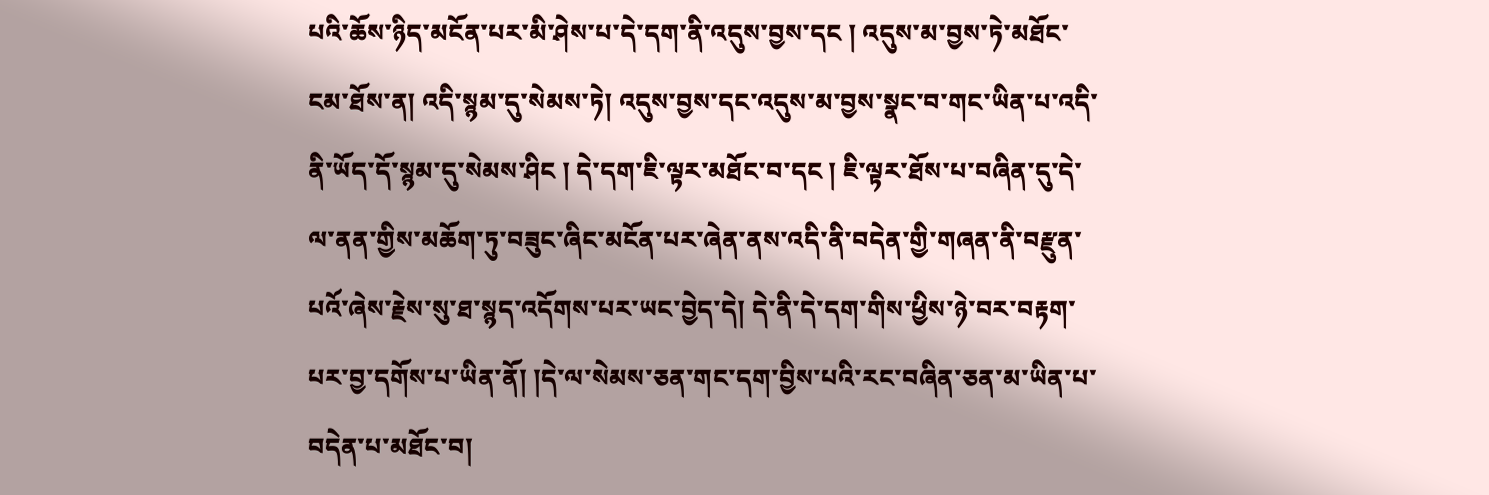པའི་ཆོས་ཉིད་མངོན་པར་མི་ཤེས་པ་དེ་དག་ནི་འདུས་བྱས་དང ། འདུས་མ་བྱས་ཏེ་མཐོང་ངམ་ཐོས་ན། འདི་སྙམ་དུ་སེམས་ཏེ། འདུས་བྱས་དང་འདུས་མ་བྱས་སྣང་བ་གང་ཡིན་པ་འདི་ནི་ཡོད་དོ་སྙམ་དུ་སེམས་ཤིང ། དེ་དག་ཇི་ལྟར་མཐོང་བ་དང ། ཇི་ལྟར་ཐོས་པ་བཞིན་དུ་དེ་ལ་ནན་གྱིས་མཆོག་ཏུ་བཟུང་ཞིང་མངོན་པར་ཞེན་ནས་འདི་ནི་བདེན་གྱི་གཞན་ནི་བརྫུན་པའོ་ཞེས་རྗེས་སུ་ཐ་སྙད་འདོགས་པར་ཡང་བྱེད་དེ། དེ་ནི་དེ་དག་གིས་ཕྱིས་ཉེ་བར་བརྟག་པར་བྱ་དགོས་པ་ཡིན་ནོ། །དེ་ལ་སེམས་ཅན་གང་དག་བྱིས་པའི་རང་བཞིན་ཅན་མ་ཡིན་པ་བདེན་པ་མཐོང་བ།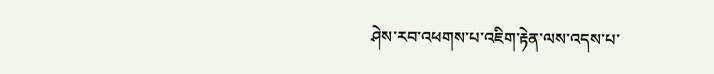ཤེས་རབ་འཕགས་པ་འཇིག་རྟེན་ལས་འདས་པ་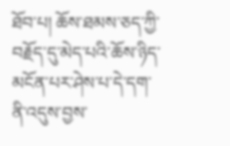ཐོབ་པ། ཆོས་ཐམས་ཅད་ཀྱི་བརྗོད་དུ་མེད་པའི་ཆོས་ཉིད་མངོན་པར་ཤེས་པ་དེ་དག་ནི་འདུས་བྱས་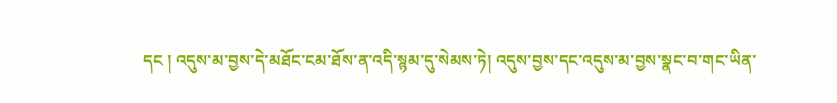དང ། འདུས་མ་བྱས་དེ་མཐོང་ངམ་ཐོས་ན་འདི་སྙམ་དུ་སེམས་ཏེ། འདུས་བྱས་དང་འདུས་མ་བྱས་སྣང་བ་གང་ཡིན་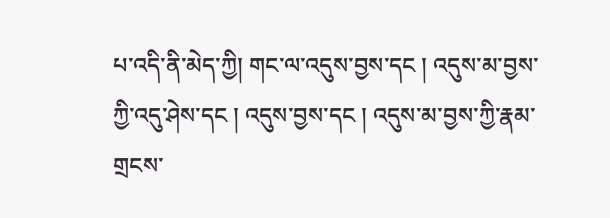པ་འདི་ནི་མེད་ཀྱི། གང་ལ་འདུས་བྱས་དང ། འདུས་མ་བྱས་ཀྱི་འདུ་ཤེས་དང ། འདུས་བྱས་དང ། འདུས་མ་བྱས་ཀྱི་རྣམ་གྲངས་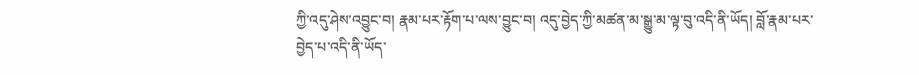ཀྱི་འདུ་ཤེས་འབྱུང་བ། རྣམ་པར་རྟོག་པ་ལས་བྱུང་བ། འདུ་བྱེད་ཀྱི་མཚན་མ་སྒྱུ་མ་ལྟ་བུ་འདི་ནི་ཡོད། བློ་རྣམ་པར་བྱེད་པ་འདི་ནི་ཡོད་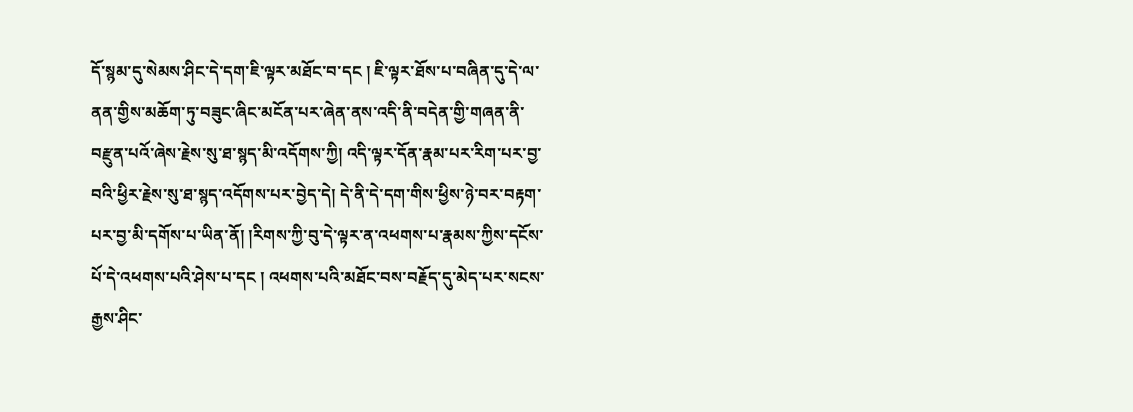དོ་སྙམ་དུ་སེམས་ཤིང་དེ་དག་ཇི་ལྟར་མཐོང་བ་དང ། ཇི་ལྟར་ཐོས་པ་བཞིན་དུ་དེ་ལ་ནན་གྱིས་མཆོག་ཏུ་བཟུང་ཞིང་མངོན་པར་ཞེན་ནས་འདི་ནི་བདེན་གྱི་གཞན་ནི་བརྫུན་པའོ་ཞེས་རྗེས་སུ་ཐ་སྙད་མི་འདོགས་ཀྱི། འདི་ལྟར་དོན་རྣམ་པར་རིག་པར་བྱ་བའི་ཕྱིར་རྗེས་སུ་ཐ་སྙད་འདོགས་པར་བྱེད་དེ། དེ་ནི་དེ་དག་གིས་ཕྱིས་ཉེ་བར་བརྟག་པར་བྱ་མི་དགོས་པ་ཡིན་ནོ། །རིགས་ཀྱི་བུ་དེ་ལྟར་ན་འཕགས་པ་རྣམས་ཀྱིས་དངོས་པོ་དེ་འཕགས་པའི་ཤེས་པ་དང ། འཕགས་པའི་མཐོང་བས་བརྗོད་དུ་མེད་པར་སངས་རྒྱས་ཤིང་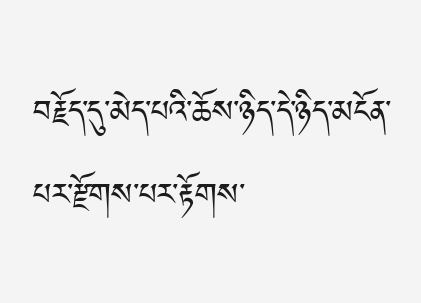བརྗོད་དུ་མེད་པའི་ཆོས་ཉིད་དེ་ཉིད་མངོན་པར་རྫོགས་པར་རྟོགས་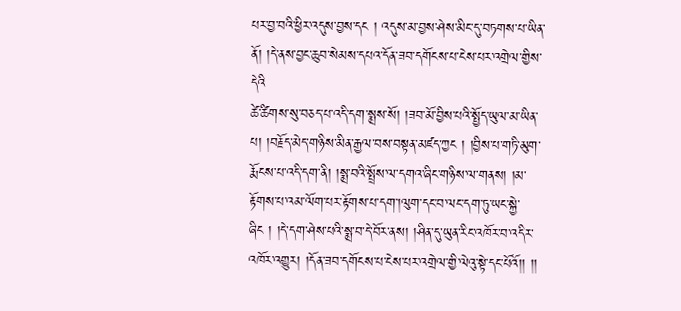པར་བྱ་བའི་ཕྱིར་འདུས་བྱས་དང ། འདུས་མ་བྱས་ཤེས་མིང་དུ་བཏགས་པ་ཡིན་ནོ། །དེ་ནས་བྱང་ཆུབ་སེམས་དཔའ་དོན་ཟབ་དགོངས་པ་ངེས་པར་འགྲེལ་གྱིས་དེའི
ཚེ་ཚིགས་སུ་བཅད་པ་འདི་དག་སྨྲས་སོ། །ཟབ་མོ་བྱིས་པའི་སྤྱོད་ཡུལ་མ་ཡིན་པ། །བརྗོད་མེད་གཉིས་མིན་རྒྱལ་བས་བསྟན་མཛད་ཀྱང ། །བྱིས་པ་གཏི་མུག་རྨོངས་པ་འདི་དག་ནི། །སྨྲ་བའི་སྤྲོས་ལ་དགའ་ཞིང་གཉིས་ལ་གནས། །མ་རྟོགས་པ་འམ་ལོག་པར་རྟོགས་པ་དག་།ལུག་དང་བ་ལང་དག་ཏུ་ཡང་སྐྱེ་ཞིང ། །དེ་དག་ཤེས་པའི་སྨྲ་བ་དེ་བོར་ནས། །ཤིན་དུ་ཡུན་རིང་འཁོར་བ་འདིར་འཁོར་འགྱུར། །དོན་ཟབ་དགོངས་པ་ངེས་པར་འགྲེལ་གྱི་ལེའུ་སྟེ་དང་པོའོ།། །།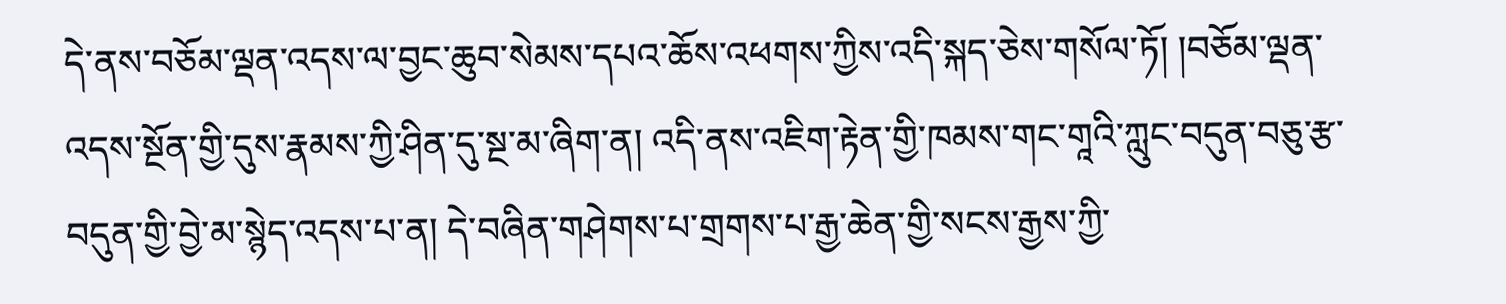དེ་ནས་བཅོམ་ལྡན་འདས་ལ་བྱང་ཆུབ་སེམས་དཔའ་ཆོས་འཕགས་ཀྱིས་འདི་སྐད་ཅེས་གསོལ་ཏོ། །བཅོམ་ལྡན་འདས་སྔོན་གྱི་དུས་རྣམས་ཀྱི་ཤིན་དུ་སྔ་མ་ཞིག་ན། འདི་ནས་འཇིག་རྟེན་གྱི་ཁམས་གང་གཱའི་ཀླུང་བདུན་བཅུ་རྩ་བདུན་གྱི་བྱེ་མ་སྙེད་འདས་པ་ན། དེ་བཞིན་གཤེགས་པ་གྲགས་པ་རྒྱ་ཆེན་གྱི་སངས་རྒྱས་ཀྱི་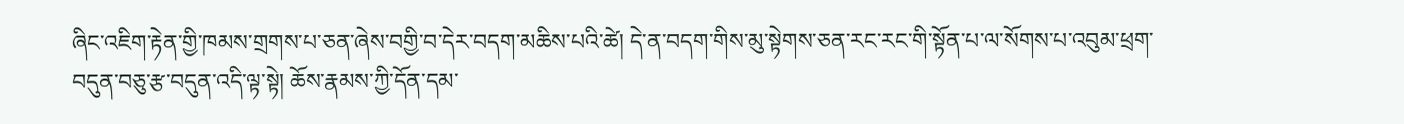ཞིང་འཇིག་རྟེན་གྱི་ཁམས་གྲགས་པ་ཅན་ཞེས་བགྱི་བ་དེར་བདག་མཆིས་པའི་ཚེ། དེ་ན་བདག་གིས་མུ་སྟེགས་ཅན་རང་རང་གི་སྟོན་པ་ལ་སོགས་པ་འབུམ་ཕྲག་བདུན་བཅུ་རྩ་བདུན་འདི་ལྟ་སྟེ། ཆོས་རྣམས་ཀྱི་དོན་དམ་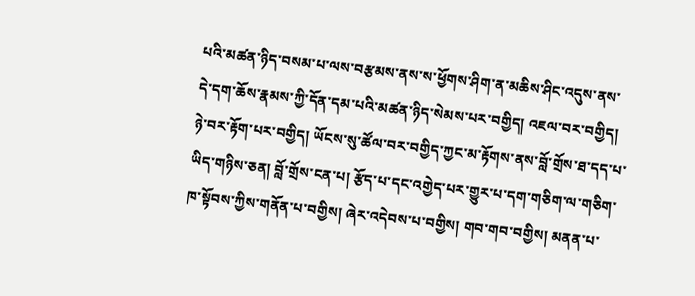པའི་མཚན་ཉིད་བསམ་པ་ལས་བརྩམས་ནས་ས་ཕྱོགས་ཤིག་ན་མཆིས་ཤིང་འདུས་ནས་དེ་དག་ཆོས་རྣམས་ཀྱི་དོན་དམ་པའི་མཚན་ཉིད་སེམས་པར་བགྱིད། འཇལ་བར་བགྱིད། ཉེ་བར་རྟོག་པར་བགྱིད། ཡོངས་སུ་ཚོལ་བར་བགྱིད་ཀྱང་མ་རྟོགས་ནས་བློ་གྲོས་ཐ་དད་པ་ཡིད་གཉིས་ཅན། བློ་གྲོས་ངན་པ། རྩོད་པ་དང་འགྱེད་པར་གྱུར་པ་དག་གཅིག་ལ་གཅིག་ཁ་སྟོབས་ཀྱིས་གནོན་པ་བགྱིས། ཞེར་འདེབས་པ་བགྱིས། གབ་གབ་བགྱིས། མནན་པ་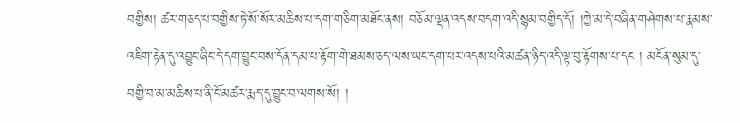བགྱིས། ཚར་གཅད་པ་བགྱིས་ཏེ་སོ་སོར་མཆིས་པ་དག་གཅིག་མཐོང་ནས། བཅོམ་ལྡན་འདས་བདག་འདི་སྙམ་བགྱིད་དོ། །ཀྱེ་མ་དེ་བཞིན་གཤེགས་པ་རྣམས་འཇིག་རྟེན་དུ་འབྱུང་ཞིང་དེ་དག་བྱུང་བས་དོན་དམ་པ་རྟོག་གེ་ཐམས་ཅད་ལས་ཡང་དག་པར་འདས་པའི་མཚན་ཉིད་འདི་ལྟ་བུ་རྟོགས་པ་དང ། མངོན་སུམ་དུ་བགྱི་བ་མ་མཆིས་པ་ནི་ངོ་མཚར་རྨད་དུ་བྱུང་བ་ལགས་སོ། །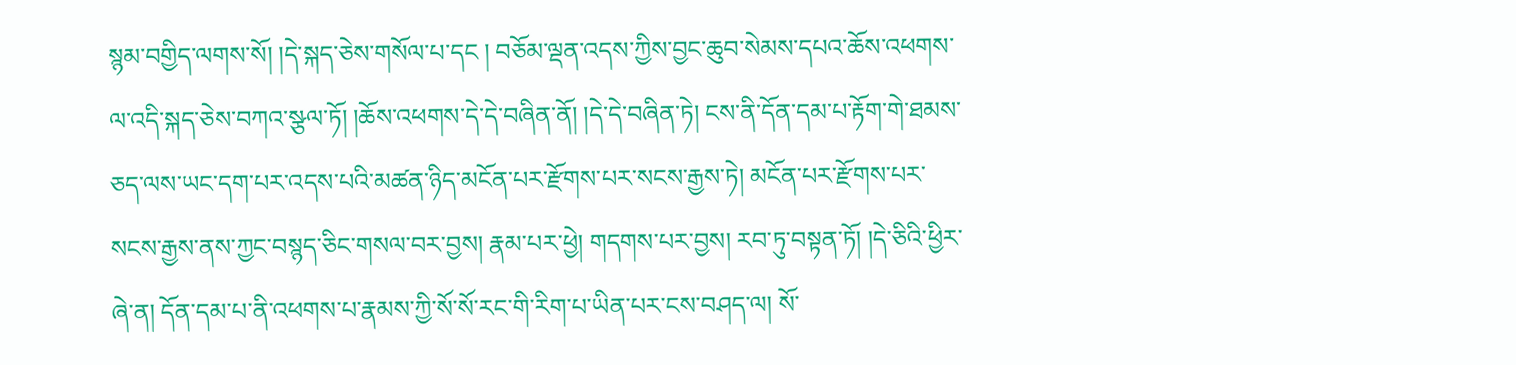སྙམ་བགྱིད་ལགས་སོ། །དེ་སྐད་ཅེས་གསོལ་པ་དང ། བཅོམ་ལྡན་འདས་ཀྱིས་བྱང་ཆུབ་སེམས་དཔའ་ཆོས་འཕགས་ལ་འདི་སྐད་ཅེས་བཀའ་སྩལ་ཏོ། །ཆོས་འཕགས་དེ་དེ་བཞིན་ནོ། །དེ་དེ་བཞིན་ཏེ། ངས་ནི་དོན་དམ་པ་རྟོག་གེ་ཐམས་ཅད་ལས་ཡང་དག་པར་འདས་པའི་མཚན་ཉིད་མངོན་པར་རྫོགས་པར་སངས་རྒྱས་ཏེ། མངོན་པར་རྫོགས་པར་སངས་རྒྱས་ནས་ཀྱང་བསྙད་ཅིང་གསལ་བར་བྱས། རྣམ་པར་ཕྱེ། གདགས་པར་བྱས། རབ་ཏུ་བསྟན་ཏོ། །དེ་ཅིའི་ཕྱིར་ཞེ་ན། དོན་དམ་པ་ནི་འཕགས་པ་རྣམས་ཀྱི་སོ་སོ་རང་གི་རིག་པ་ཡིན་པར་ངས་བཤད་ལ། སོ་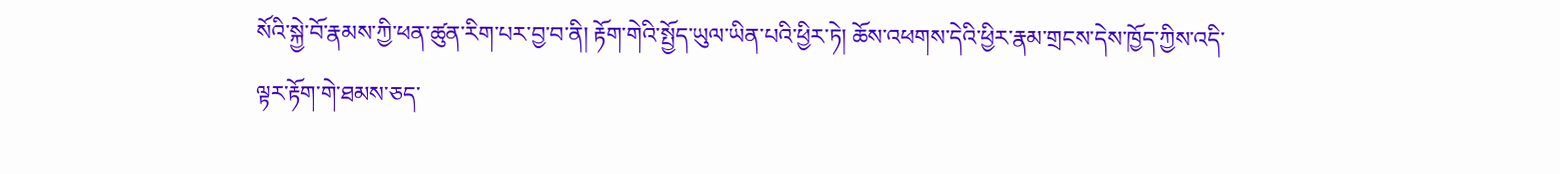སོའི་སྐྱེ་བོ་རྣམས་ཀྱི་ཕན་ཚུན་རིག་པར་བྱ་བ་ནི། རྟོག་གེའི་སྤྱོད་ཡུལ་ཡིན་པའི་ཕྱིར་ཏེ། ཆོས་འཕགས་དེའི་ཕྱིར་རྣམ་གྲངས་དེས་ཁྱོད་ཀྱིས་འདི་ལྟར་རྟོག་གེ་ཐམས་ཅད་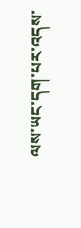ལས་ཡང་དག་པར་འདས་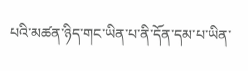པའི་མཚན་ཉིད་གང་ཡིན་པ་ནི་དོན་དམ་པ་ཡིན་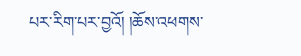པར་རིག་པར་བྱའོ། །ཆོས་འཕགས་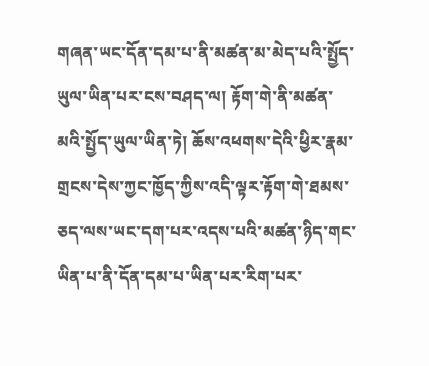གཞན་ཡང་དོན་དམ་པ་ནི་མཚན་མ་མེད་པའི་སྤྱོད་ཡུལ་ཡིན་པར་ངས་བཤད་ལ། རྟོག་གེ་ནི་མཚན་མའི་སྤྱོད་ཡུལ་ཡིན་ཏེ། ཆོས་འཕགས་དེའི་ཕྱིར་རྣམ་གྲངས་དེས་ཀྱང་ཁྱོད་ཀྱིས་འདི་ལྟར་རྟོག་གེ་ཐམས་ཅད་ལས་ཡང་དག་པར་འདས་པའི་མཚན་ཉིད་གང་ཡིན་པ་ནི་དོན་དམ་པ་ཡིན་པར་རིག་པར་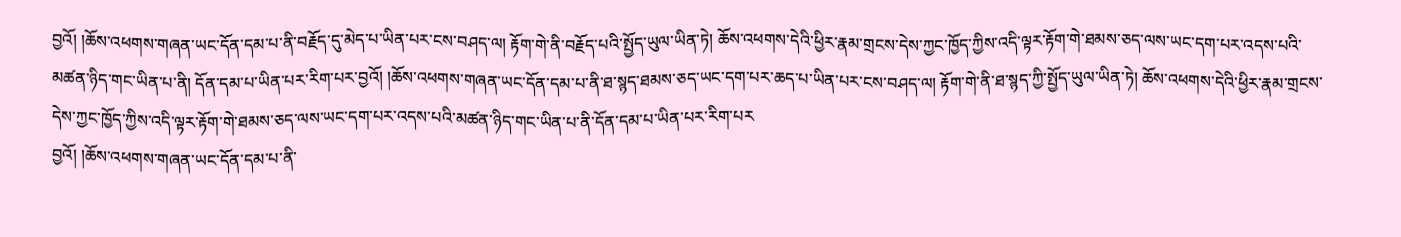བྱའོ། །ཆོས་འཕགས་གཞན་ཡང་དོན་དམ་པ་ནི་བརྗོད་དུ་མེད་པ་ཡིན་པར་ངས་བཤད་ལ། རྟོག་གེ་ནི་བརྗོད་པའི་སྤྱོད་ཡུལ་ཡིན་ཏེ། ཆོས་འཕགས་དེའི་ཕྱིར་རྣམ་གྲངས་དེས་ཀྱང་ཁྱོད་ཀྱིས་འདི་ལྟར་རྟོག་གེ་ཐམས་ཅད་ལས་ཡང་དག་པར་འདས་པའི་མཚན་ཉིད་གང་ཡིན་པ་ནི། དོན་དམ་པ་ཡིན་པར་རིག་པར་བྱའོ། །ཆོས་འཕགས་གཞན་ཡང་དོན་དམ་པ་ནི་ཐ་སྙད་ཐམས་ཅད་ཡང་དག་པར་ཆད་པ་ཡིན་པར་ངས་བཤད་ལ། རྟོག་གེ་ནི་ཐ་སྙད་ཀྱི་སྤྱོད་ཡུལ་ཡིན་ཏེ། ཆོས་འཕགས་དེའི་ཕྱིར་རྣམ་གྲངས་དེས་ཀྱང་ཁྱོད་ཀྱིས་འདི་ལྟར་རྟོག་གེ་ཐམས་ཅད་ལས་ཡང་དག་པར་འདས་པའི་མཚན་ཉིད་གང་ཡིན་པ་ནི་དོན་དམ་པ་ཡིན་པར་རིག་པར
བྱའོ། །ཆོས་འཕགས་གཞན་ཡང་དོན་དམ་པ་ནི་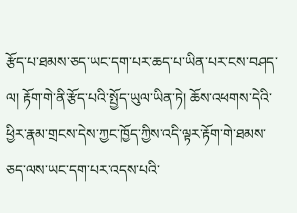རྩོད་པ་ཐམས་ཅད་ཡང་དག་པར་ཆད་པ་ཡིན་པར་ངས་བཤད་ལ། རྟོག་གེ་ནི་རྩོད་པའི་སྤྱོད་ཡུལ་ཡིན་ཏེ། ཆོས་འཕགས་དེའི་ཕྱིར་རྣམ་གྲངས་དེས་ཀྱང་ཁྱོད་ཀྱིས་འདི་ལྟར་རྟོག་གེ་ཐམས་ཅད་ལས་ཡང་དག་པར་འདས་པའི་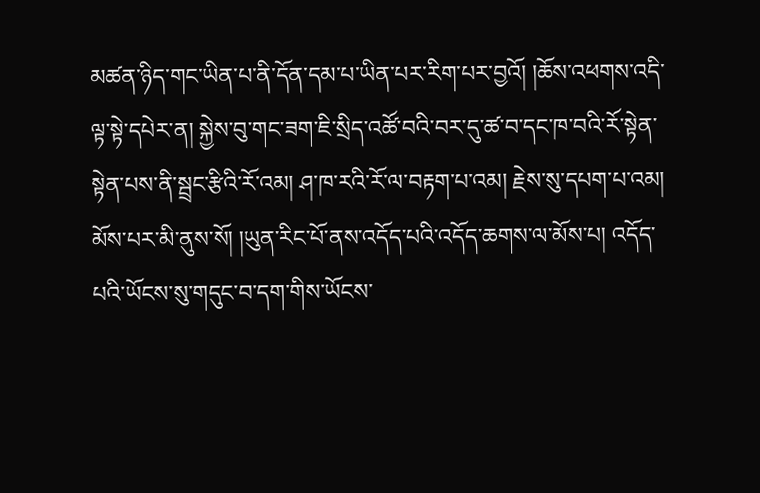མཚན་ཉིད་གང་ཡིན་པ་ནི་དོན་དམ་པ་ཡིན་པར་རིག་པར་བྱའོ། །ཆོས་འཕགས་འདི་ལྟ་སྟེ་དཔེར་ན། སྐྱེས་བུ་གང་ཟག་ཇི་སྲིད་འཚོ་བའི་བར་དུ་ཚ་བ་དང་ཁ་བའི་རོ་སྟེན་སྟེན་པས་ནི་སྦྲང་རྩིའི་རོ་འམ། ཤ་ཁ་རའི་རོ་ལ་བརྟག་པ་འམ། རྗེས་སུ་དཔག་པ་འམ། མོས་པར་མི་ནུས་སོ། །ཡུན་རིང་པོ་ནས་འདོད་པའི་འདོད་ཆགས་ལ་མོས་པ། འདོད་པའི་ཡོངས་སུ་གདུང་བ་དག་གིས་ཡོངས་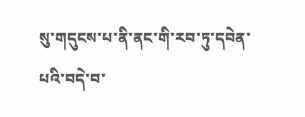སུ་གདུངས་པ་ནི་ནང་གི་རབ་ཏུ་དབེན་པའི་བདེ་བ་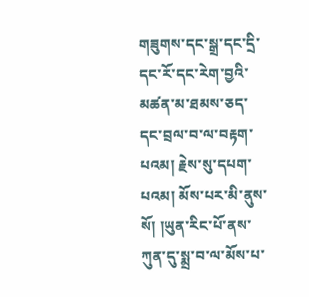གཟུགས་དང་སྒྲ་དང་དྲི་དང་རོ་དང་རེག་བྱའི་མཚན་མ་ཐམས་ཅད་དང་བྲལ་བ་ལ་བརྟག་པའམ། རྗེས་སུ་དཔག་པའམ། མོས་པར་མི་ནུས་སོ། །ཡུན་རིང་པོ་ནས་ཀུན་དུ་སྨྲ་བ་ལ་མོས་པ་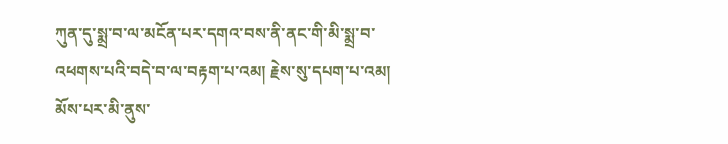ཀུན་དུ་སྨྲ་བ་ལ་མངོན་པར་དགའ་བས་ནི་ནང་གི་མི་སྨྲ་བ་འཕགས་པའི་བདེ་བ་ལ་བརྟག་པ་འམ། རྗེས་སུ་དཔག་པ་འམ། མོས་པར་མི་ནུས་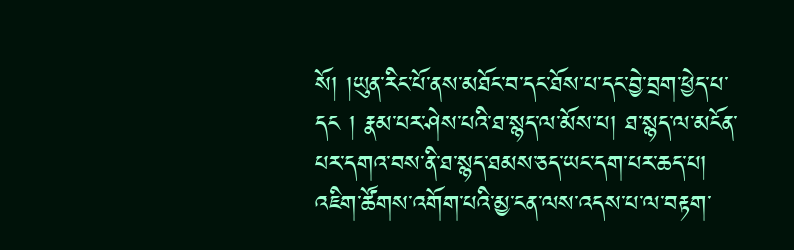སོ། །ཡུན་རིང་པོ་ནས་མཐོང་བ་དང་ཐོས་པ་དང་བྱེ་བྲག་ཕྱེད་པ་དང ། རྣམ་པར་ཤེས་པའི་ཐ་སྙད་ལ་མོས་པ། ཐ་སྙད་ལ་མངོན་པར་དགའ་བས་ནི་ཐ་སྙད་ཐམས་ཅད་ཡང་དག་པར་ཆད་པ། འཇིག་ཚོགས་འགོག་པའི་མྱ་ངན་ལས་འདས་པ་ལ་བརྟག་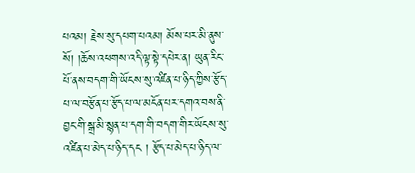པའམ། རྗེས་སུ་དཔག་པའམ། མོས་པར་མི་ནུས་སོ། །ཆོས་འཕགས་འདི་ལྟ་སྟེ་དཔེར་ན། ཡུན་རིང་པོ་ནས་བདག་གི་ཡོངས་སུ་འཛིན་པ་ཉིད་ཀྱིས་རྩོད་པ་ལ་བརྩོན་པ་རྩོད་པ་ལ་མངོན་པར་དགའ་བས་ནི་བྱང་གི་སྒྲ་མི་སྙན་པ་དག་གི་བདག་གིར་ཡོངས་སུ་འཛིན་པ་མེད་པ་ཉིད་དང ། རྩོད་པ་མེད་པ་ཉིད་ལ་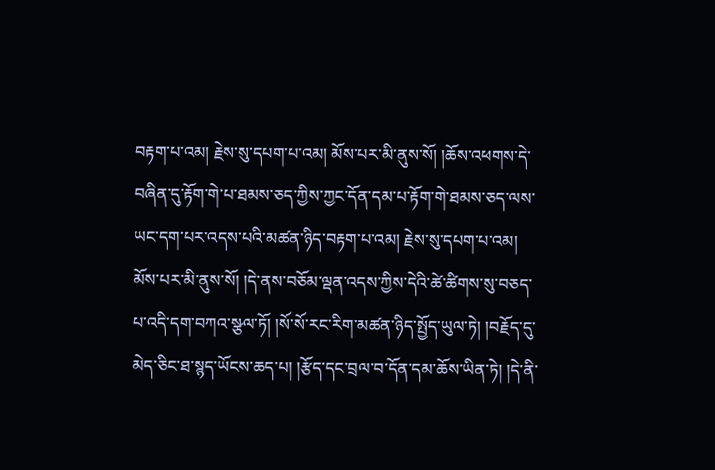བརྟག་པ་འམ། རྗེས་སུ་དཔག་པ་འམ། མོས་པར་མི་ནུས་སོ། །ཆོས་འཕགས་དེ་བཞིན་དུ་རྟོག་གེ་པ་ཐམས་ཅད་ཀྱིས་ཀྱང་དོན་དམ་པ་རྟོག་གེ་ཐམས་ཅད་ལས་ཡང་དག་པར་འདས་པའི་མཚན་ཉིད་བརྟག་པ་འམ། རྗེས་སུ་དཔག་པ་འམ།
མོས་པར་མི་ནུས་སོ། །དེ་ནས་བཅོམ་ལྡན་འདས་ཀྱིས་དེའི་ཚེ་ཚིགས་སུ་བཅད་པ་འདི་དག་བཀའ་སྩལ་ཏོ། །སོ་སོ་རང་རིག་མཚན་ཉིད་སྤྱོད་ཡུལ་ཏེ། །བརྗོད་དུ་མེད་ཅིང་ཐ་སྙད་ཡོངས་ཆད་པ། །རྩོད་དང་བྲལ་བ་དོན་དམ་ཆོས་ཡིན་ཏེ། །དེ་ནི་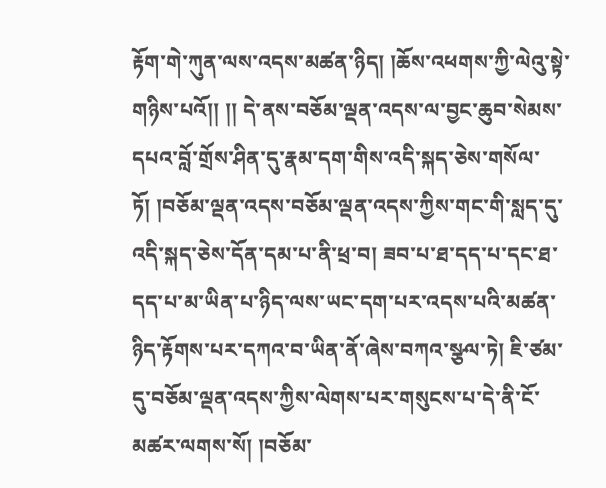རྟོག་གེ་ཀུན་ལས་འདས་མཚན་ཉིད། །ཆོས་འཕགས་ཀྱི་ལེའུ་སྟེ་གཉིས་པའོ།། །། དེ་ནས་བཅོམ་ལྡན་འདས་ལ་བྱང་ཆུབ་སེམས་དཔའ་བློ་གྲོས་ཤིན་དུ་རྣམ་དག་གིས་འདི་སྐད་ཅེས་གསོལ་ཏོ། །བཅོམ་ལྡན་འདས་བཅོམ་ལྡན་འདས་ཀྱིས་གང་གི་སླད་དུ་འདི་སྐད་ཅེས་དོན་དམ་པ་ནི་ཕྲ་བ། ཟབ་པ་ཐ་དད་པ་དང་ཐ་དད་པ་མ་ཡིན་པ་ཉིད་ལས་ཡང་དག་པར་འདས་པའི་མཚན་ཉིད་རྟོགས་པར་དཀའ་བ་ཡིན་ནོ་ཞེས་བཀའ་སྩལ་ཏེ། ཇི་ཙམ་དུ་བཅོམ་ལྡན་འདས་ཀྱིས་ལེགས་པར་གསུངས་པ་དེ་ནི་ངོ་མཚར་ལགས་སོ། །བཅོམ་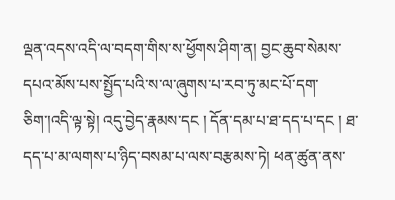ལྡན་འདས་འདི་ལ་བདག་གིས་ས་ཕྱོགས་ཤིག་ན། བྱང་ཆུབ་སེམས་དཔའ་མོས་པས་སྤྱོད་པའི་ས་ལ་ཞུགས་པ་རབ་ཏུ་མང་པོ་དག་ཅིག་།འདི་ལྟ་སྟེ། འདུ་བྱེད་རྣམས་དང ། དོན་དམ་པ་ཐ་དད་པ་དང ། ཐ་དད་པ་མ་ལགས་པ་ཉིད་བསམ་པ་ལས་བརྩམས་ཏེ། ཕན་ཚུན་ནས་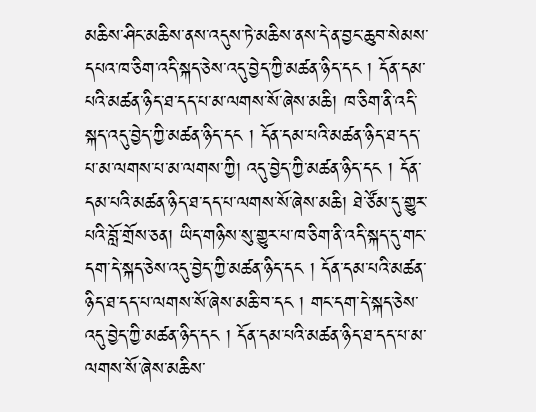མཆིས་ཤིང་མཆིས་ནས་འདུས་ཏེ་མཆིས་ནས་དེ་ན་བྱང་ཆུབ་སེམས་དཔའ་ཁ་ཅིག་འདི་སྐད་ཅེས་འདུ་བྱེད་ཀྱི་མཚན་ཉིད་དང ། དོན་དམ་པའི་མཚན་ཉིད་ཐ་དད་པ་མ་ལགས་སོ་ཞེས་མཆི། ཁ་ཅིག་ནི་འདི་སྐད་འདུ་བྱེད་ཀྱི་མཚན་ཉིད་དང ། དོན་དམ་པའི་མཚན་ཉིད་ཐ་དད་པ་མ་ལགས་པ་མ་ལགས་ཀྱི། འདུ་བྱེད་ཀྱི་མཚན་ཉིད་དང ། དོན་དམ་པའི་མཚན་ཉིད་ཐ་དད་པ་ལགས་སོ་ཞེས་མཆི། ཐེ་ཙོམ་དུ་གྱུར་པའི་བློ་གྲོས་ཅན། ཡིད་གཉིས་སུ་གྱུར་པ་ཁ་ཅིག་ནི་འདི་སྐད་དུ་གང་དག་དེ་སྐད་ཅེས་འདུ་བྱེད་ཀྱི་མཚན་ཉིད་དང ། དོན་དམ་པའི་མཚན་ཉིད་ཐ་དད་པ་ལགས་སོ་ཞེས་མཆི་བ་དང ། གང་དག་དེ་སྐད་ཅེས་འདུ་བྱེད་ཀྱི་མཚན་ཉིད་དང ། དོན་དམ་པའི་མཚན་ཉིད་ཐ་དད་པ་མ་ལགས་སོ་ཞེས་མཆིས་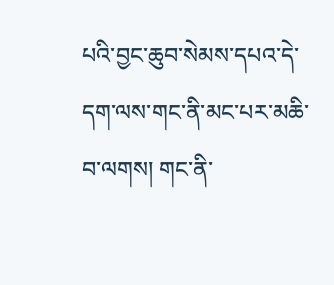པའི་བྱང་ཆུབ་སེམས་དཔའ་དེ་དག་ལས་གང་ནི་མང་པར་མཆི་བ་ལགས། གང་ནི་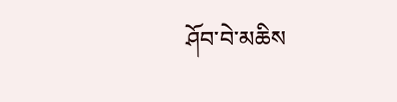ཤོབ་བེ་མཆིས